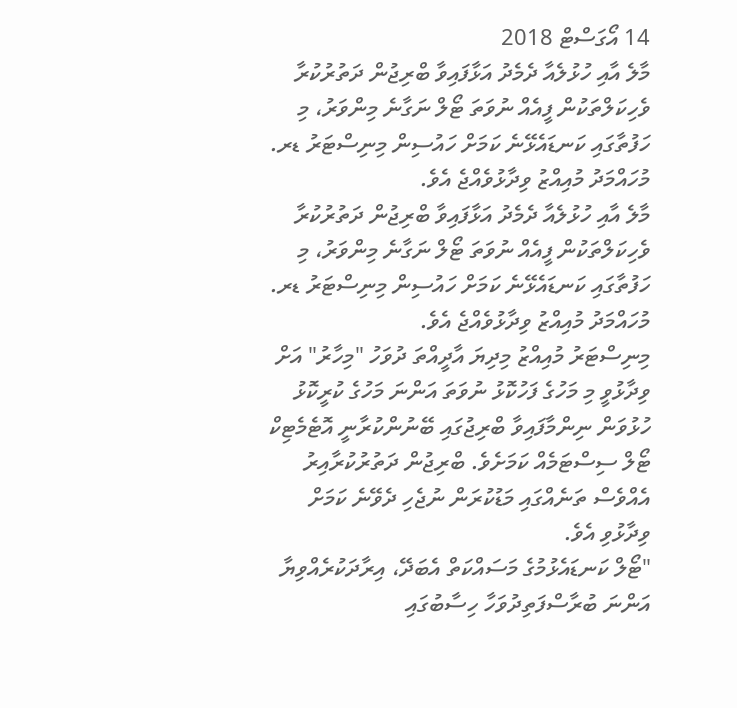14 އޯގަސްޓް 2018
މާލެ އާއި ހުޅުލެއާ ދެމެދު އަޅާފައިވާ ބްރިޖުން ދަތުރުކުރާ ވެހިކަލްތަކުން ފީއެއް ނުވަތަ ޓޯލް ނަގާނެ މިންވަރު، މި ހަފުތާގައި ކަނޑައެޅޭނެ ކަމަށް ހައުސިން މިނިސްޓަރު ޑރ. މުހައްމަދު މުއިއްޒު ވިދާޅުވެއްޖެ އެވެ.
މާލެ އާއި ހުޅުލެއާ ދެމެދު އަޅާފައިވާ ބްރިޖުން ދަތުރުކުރާ ވެހިކަލްތަކުން ފީއެއް ނުވަތަ ޓޯލް ނަގާނެ މިންވަރު، މި ހަފުތާގައި ކަނޑައެޅޭނެ ކަމަށް ހައުސިން މިނިސްޓަރު ޑރ. މުހައްމަދު މުއިއްޒު ވިދާޅުވެއްޖެ އެވެ.
މިނިސްޓަރު މުއިއްޒު މިދިޔަ އާދީއްތަ ދުވަހު "މިހާރު" އަށް ވިދާޅުވީ މި މަހުގެ ފަހުކޮޅު ނުވަތަ އަންނަ މަހުގެ ކުރީކޮޅު ހުޅުވަން ނިންމާފައިވާ ބްރިޖުގައި ބޭނުންކުރާނީ އޮޓެމެޓިކް ޓޯލް ސިސްޓަމެއް ކަމަށެވެ. ބްރިޖުން ދަތުރުކުރާއިރު އެއްވެސް ތަނެއްގައި މަޑުކުރަން ނުޖެހި ދެވޭނެ ކަމަށް ވިދާޅުވި އެވެ.
"ޓޯލް ކަނޑައެޅުމުގެ މަސައްކަތް އެބަދޭ، އިރާދަކުރެއްވިޔާ އަންނަ ބުރާސްފަތިދުވަހާ ހިސާބުގައި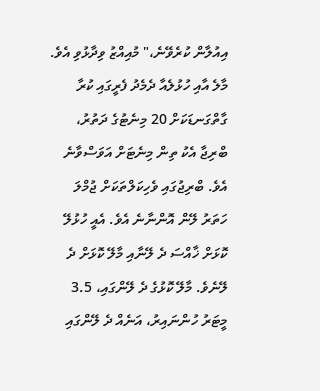އިއުލާން ކުރެވޭނެ،" މުއިއްޒު ވިދާޅުވި އެވެ.
މާލެ އާއި ހުޅުލެއާ ދެމެދު ފެރީގައި ކުރާ ގާތްގަނޑަކަށް 20 މިނެޓުގެ ދަތުރު، ބްރިޖާ އެކު ތިން މިނެޓަށް އަވަސްވާނެ އެވެ. ބްރިޖުގައި ވެހިކަލްތަކަށް ޖުމްލަ ހަތަރު ލޭން އޮންނާނެ އެވެ. އެއީ ހުޅުލޭ ކޮޅަށް ޚާއްސަ ދެ ލޭނާއި މާލޭ ކޮޅަށް ދެ ލޭނެވެ. މާލޭ ކޮޅުގެ ދެ ލޭންގައި، 3.5 މީޓަރު ހުންނައިރު، އަނެއް ދެ ލޭންގައި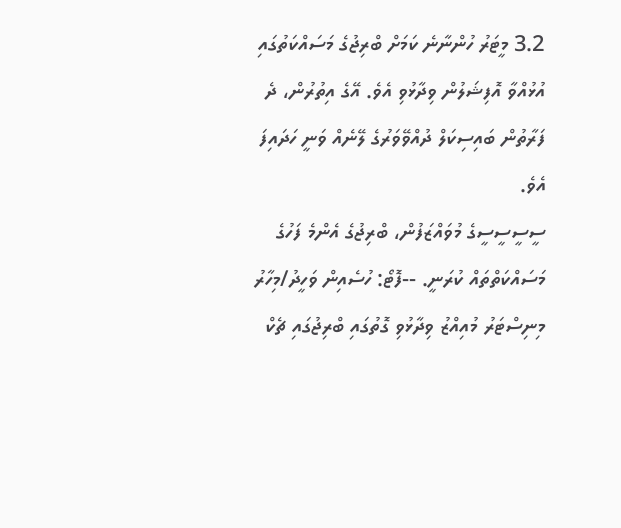3.2 މީޓަރު ހުންނާނެ ކަމަށް ބްރިޖުގެ މަސައްކަތުގައި އުޅުއްވާ އޮފިޝަލުން ވިދާޅުވި އެވެ. އޭގެ އިތުރުން، ދެ ފަރާތުން ބައިސިކަލް ދުއްވޭވަރުގެ ލޭނެއް ވަނީ ހަދައިފަ އެވެ.
ސީސީސީސީގެ މުވައްޒަފުން، ބްރިޖުގެ އެންމެ ފަހުގެ މަސައްކަތްތައް ކުރަނީ. --ފޮޓޯ: ހުސެއިން ވަހީދު/މިހާރު
މިނިސްޓަރު މުއިއްޒު ވިދާޅުވި ގޮތުގައި ބްރިޖުގައި ޗެކް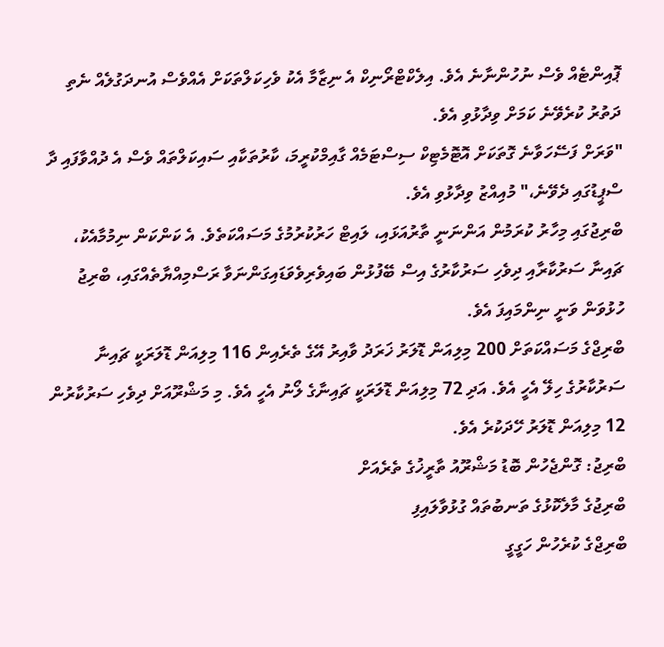ޕޮއިންޓެއް ވެސް ނުހުންނާނެ އެވެ. އިލެކްޓްރޯނިކް އެ ނިޒާމާ އެކު ވެހިކަލްތަކަށް އެއްވެސް އުނދަގުލެއް ނެތި ދަތުރު ކުރެވޭނެ ކަމަށް ވިދާޅުވި އެވެ.
"ވަރަށް ފަސޭހަވާނެ ގޮތަކަށް އޮޓޮމެޓިކް ސިސްޓަމެއް ގާއިމްކުރީމަ، ކާރުތަކާއި ސައިކަލްތައް ވެސް އެ ދުއްވާފައި ދާ ސްޕީޑުގައި ދެވޭނެ،" މުއިއްޒު ވިދާޅުވި އެވެ.
ބްރިޖުގައި މިހާރު ކުރަމުން އަންނަނީ ތާރުއަޅައި، ލައިޓް ހަރުކުރުމުގެ މަސައްކަތެވެ. އެ ކަންކަން ނިމުމާއެކު، ޗައިނާ ސަރުކާރާއި ދިވެހި ސަރުކާރުގެ އިސް ބޭފުޅުން ބައިވެރިވެވަޑައިގަންނަވާ ރަސްމިއްޔާތެއްގައި، ބްރިޖު ހުޅުވަން ވަނީ ނިންމައިފަ އެވެ.
ބްރިޖްގެ މަސައްކަތަށް 200 މިލިއަން ޑޮލަރު ޚަރަދު ވާއިރު އޭގެ ތެރެއިން 116 މިލިއަން ޑޮލަރަކީ ޗައިނާ ސަރުކާރުގެ ހިލޭ އެހީ އެވެ. އަދި 72 މިލިއަން ޑޮލަރަކީ ޗައިނާގެ ލޯނު އެހީ އެވެ. މި މަޝްރޫއަށް ދިވެހި ސަރުކާރުން 12 މިލިއަން ޑޮލަރު ހޭދަކުރެ އެވެ.
ބްރިޖު: ގޮންޖެހުން ބޮޑު މަޝްރޫއު ތާރީޚުގެ ތެރެއަށް
ބްރިޖުގެ މާލެކޮޅުގެ ތަނބުތައް ގުޅުވާލައިފި
ބްރިޖްގެ ކުރެހުން ހަގީގީ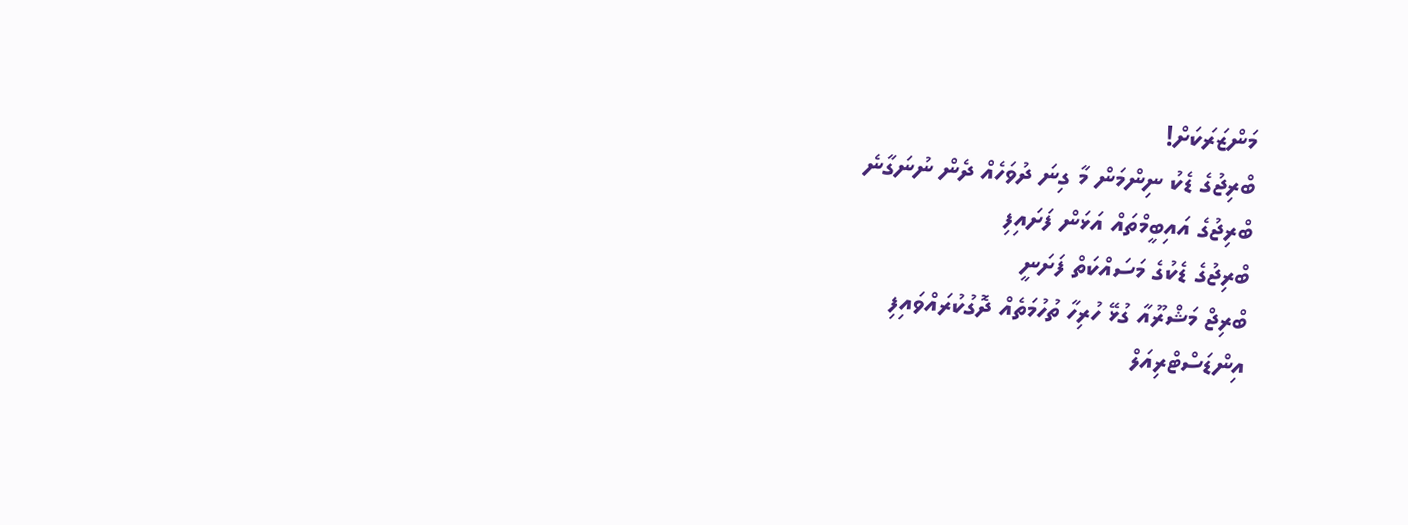މަންޒަރަކަށް!
ބްރިޖުގެ ޑެކު ނިންމަން މާ ގިނަ ދުވަހެއް ދެން ނުނަގާނެ
ބްރިޖުގެ އައިބީމްތައް އަޅަން ފަށައިފި
ބްރިޖުގެ ޑެކުގެ މަސައްކަތް ފަށަނީ
ބްރިޖް މަޝްރޫއާ ގުޅޭ ހުރިހާ ތުހުމަތެއް ދޮގުކުރައްވައިފި
އިންޑަސްޓްރިއަލް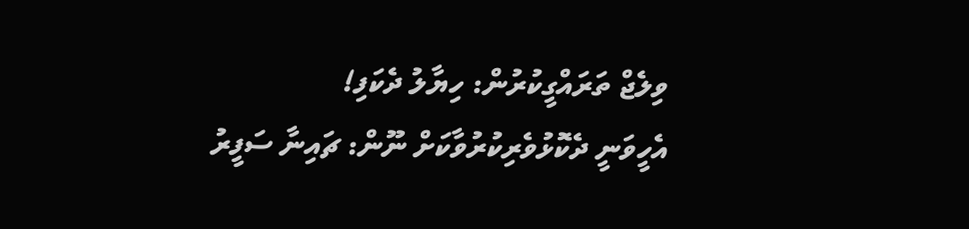ވިލެޖް ތަރައްގީކުރުން: ހިޔާލު ދެކަފި!
އެހީވަނީ ދެކޮޅުވެރިކުރުވާކަށް ނޫން: ޗައިނާ ސަފީރު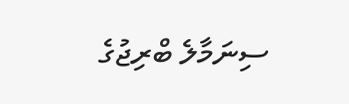ސިނަމާލެ ބްރިޖުގެ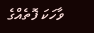ވާހަކަ ފޮތެއްގެ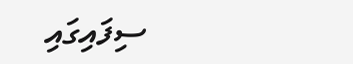ސިފައިގައި